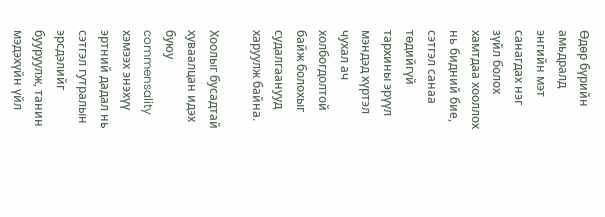Өдөр бүрийн амьдралд энгийн мэт санагдах нэг зүйл болох хамтдаа хооллох нь бидний бие, сэтгэл санаа төдийгүй тархины эрүүл мэндэд хүртэл чухал ач холбогдолтой байж болохыг судалгаанууд харуулж байна.

Хоолыг бусадтай хуваалцан идэх буюу commensality хэмээх энэхүү эртний дадал нь сэтгэл гутралын эрсдэлийг бууруулж, танин мэдэхүйн үйл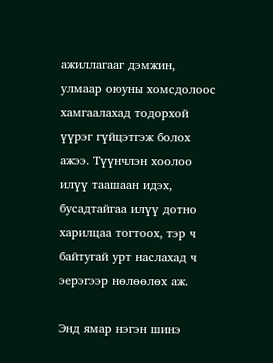ажиллагааг дэмжин, улмаар оюуны хомсдолоос хамгаалахад тодорхой үүрэг гүйцэтгэж болох ажээ. Түүнчлэн хоолоо илүү таашаан идэх, бусадтайгаа илүү дотно харилцаа тогтоох, тэр ч байтугай урт наслахад ч эерэгээр нөлөөлөх аж.

Энд ямар нэгэн шинэ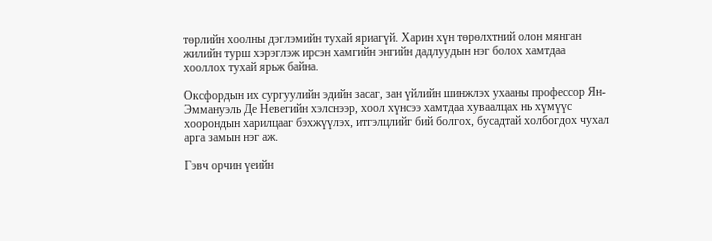төрлийн хоолны дэглэмийн тухай яриагүй. Харин хүн төрөлхтний олон мянган жилийн турш хэрэглэж ирсэн хамгийн энгийн дадлуудын нэг болох хамтдаа хооллох тухай ярьж байна.

Оксфордын их сургуулийн эдийн засаг, зан үйлийн шинжлэх ухааны профессор Ян-Эммануэль Де Невегийн хэлснээр, хоол хүнсээ хамтдаа хуваалцах нь хүмүүс хоорондын харилцааг бэхжүүлэх, итгэлцлийг бий болгох, бусадтай холбогдох чухал арга замын нэг аж.

Гэвч орчин үеийн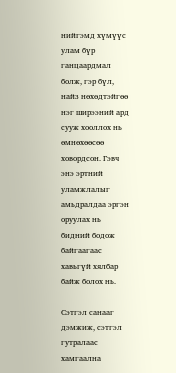нийгэмд хүмүүс улам бүр ганцаардмал болж, гэр бүл, найз нөхөдтэйгөө нэг ширээний ард сууж хооллох нь өмнөхөөсөө ховордсон. Гэвч энэ эртний уламжлалыг амьдралдаа эргэн оруулах нь бидний бодож байгаагаас хавьгүй хялбар байж болох нь.

Сэтгэл санааг дэмжиж, сэтгэл гутралаас хамгаална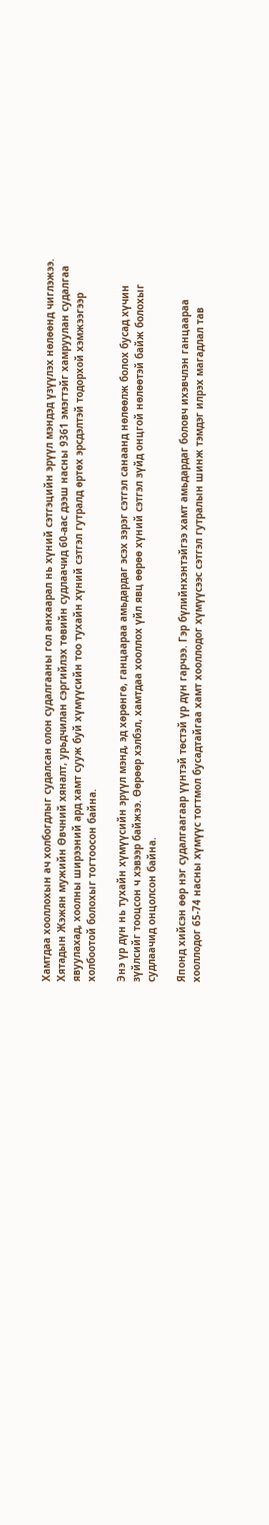Хамтдаа хооллохын ач холбогдлыг судалсан олон судалгааны гол анхаарал нь хүний сэтгэцийн эрүүл мэндэд үзүүлэх нөлөөнд чиглэжээ. Хятадын Жэжян мужийн Өвчний хяналт, урьдчилан сэргийлэх төвийн судлаачид 60-аас дээш насны 9361 эмэгтэйг хамруулан судалгаа явуулахад, хоолны ширээний ард хамт сууж буй хүмүүсийн тоо тухайн хүний сэтгэл гутралд өртөх эрсдэлтэй тодорхой хэмжээгээр холбоотой болохыг тогтоосон байна.

Энэ үр дүн нь тухайн хүмүүсийн эрүүл мэнд, эд хөрөнгө, ганцаараа амьдардаг эсэх зэрэг сэтгэл санаанд нөлөөлж болох бусад хүчин зүйлсийг тооцсон ч хэвээр байжээ. Өөрөөр хэлбэл, хамтдаа хооллох үйл явц өөрөө хүний сэтгэл зүйд онцгой нөлөөтэй байж болохыг судлаачид онцолсон байна.

Японд хийсэн өөр нэг судалгаагаар үүнтэй төстэй үр дүн гарчээ. Гэр бүлийнхэнтэйгээ хамт амьдардаг боловч ихэвчлэн ганцаараа хооллодог 65-74 насны хүмүүс тогтмол бусадтайгаа хамт хооллодог хүмүүсээс сэтгэл гутралын шинж тэмдэг илрэх магадлал тав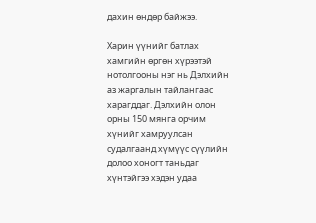дахин өндөр байжээ.

Харин үүнийг батлах хамгийн өргөн хүрээтэй нотолгооны нэг нь Дэлхийн аз жаргалын тайлангаас харагддаг. Дэлхийн олон орны 150 мянга орчим хүнийг хамруулсан судалгаанд хүмүүс сүүлийн долоо хоногт таньдаг хүнтэйгээ хэдэн удаа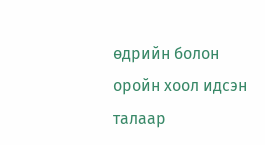өдрийн болон оройн хоол идсэн талаар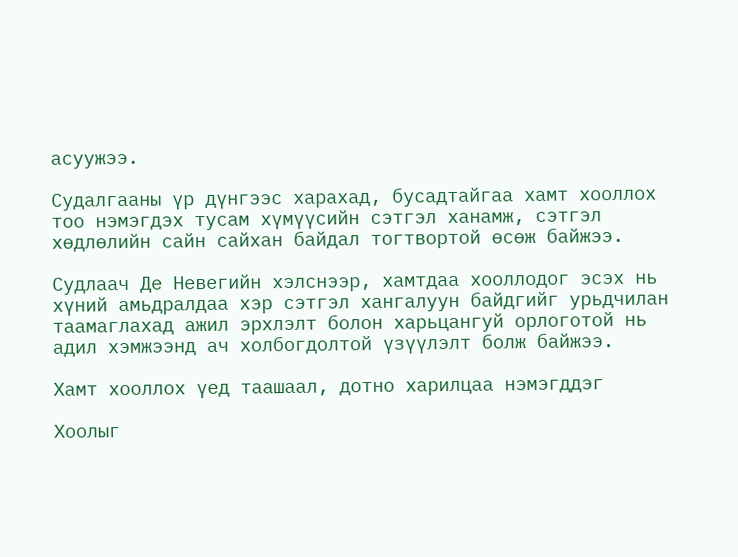асуужээ.

Судалгааны үр дүнгээс харахад, бусадтайгаа хамт хооллох тоо нэмэгдэх тусам хүмүүсийн сэтгэл ханамж, сэтгэл хөдлөлийн сайн сайхан байдал тогтвортой өсөж байжээ.

Судлаач Де Невегийн хэлснээр, хамтдаа хооллодог эсэх нь хүний амьдралдаа хэр сэтгэл хангалуун байдгийг урьдчилан таамаглахад ажил эрхлэлт болон харьцангуй орлоготой нь адил хэмжээнд ач холбогдолтой үзүүлэлт болж байжээ.

Хамт хооллох үед таашаал, дотно харилцаа нэмэгддэг

Хоолыг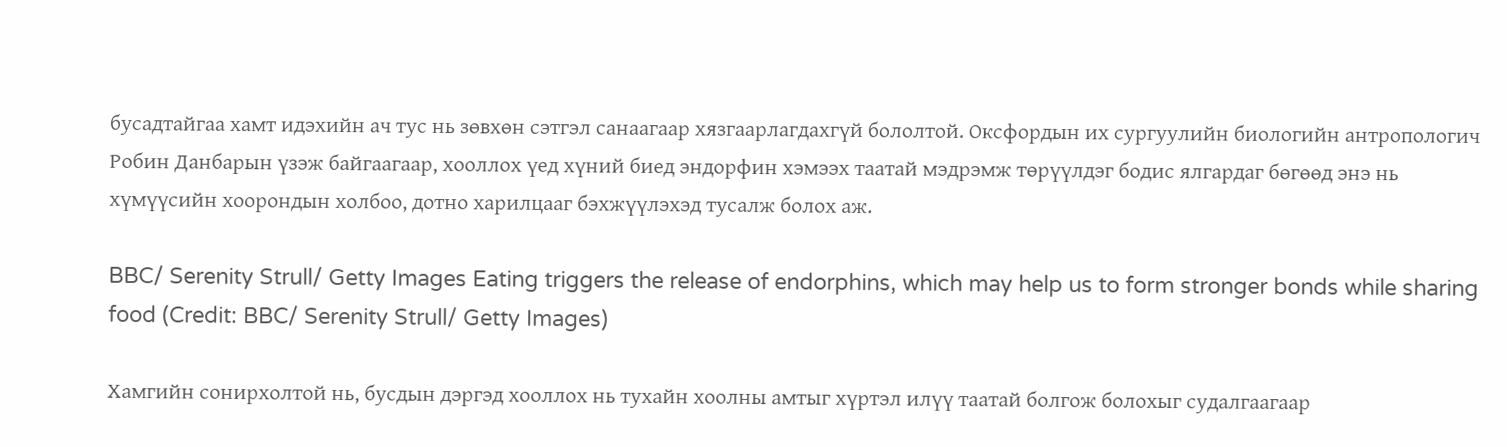бусадтайгаа хамт идэхийн ач тус нь зөвхөн сэтгэл санаагаар хязгаарлагдахгүй бололтой. Оксфордын их сургуулийн биологийн антропологич Робин Данбарын үзэж байгаагаар, хооллох үед хүний биед эндорфин хэмээх таатай мэдрэмж төрүүлдэг бодис ялгардаг бөгөөд энэ нь хүмүүсийн хоорондын холбоо, дотно харилцааг бэхжүүлэхэд тусалж болох аж.

BBC/ Serenity Strull/ Getty Images Eating triggers the release of endorphins, which may help us to form stronger bonds while sharing food (Credit: BBC/ Serenity Strull/ Getty Images)

Хамгийн сонирхолтой нь, бусдын дэргэд хооллох нь тухайн хоолны амтыг хүртэл илүү таатай болгож болохыг судалгаагаар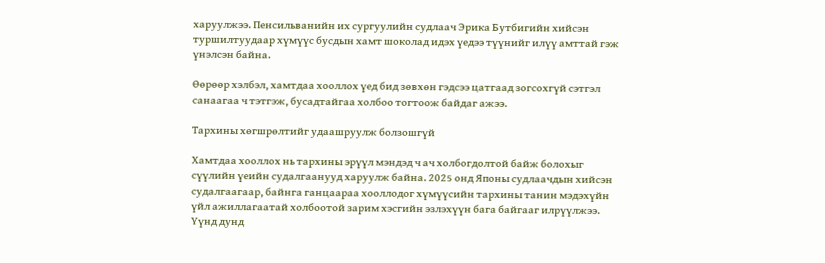харуулжээ. Пенсильванийн их сургуулийн судлаач Эрика Бутбигийн хийсэн туршилтуудаар хүмүүс бусдын хамт шоколад идэх үедээ түүнийг илүү амттай гэж үнэлсэн байна.

Өөрөөр хэлбэл, хамтдаа хооллох үед бид зөвхөн гэдсээ цатгаад зогсохгүй сэтгэл санаагаа ч тэтгэж, бусадтайгаа холбоо тогтоож байдаг ажээ.

Тархины хөгшрөлтийг удаашруулж болзошгүй

Хамтдаа хооллох нь тархины эрүүл мэндэд ч ач холбогдолтой байж болохыг сүүлийн үеийн судалгаанууд харуулж байна. 2025 онд Японы судлаачдын хийсэн судалгаагаар, байнга ганцаараа хооллодог хүмүүсийн тархины танин мэдэхүйн үйл ажиллагаатай холбоотой зарим хэсгийн эзлэхүүн бага байгааг илрүүлжээ. Үүнд дунд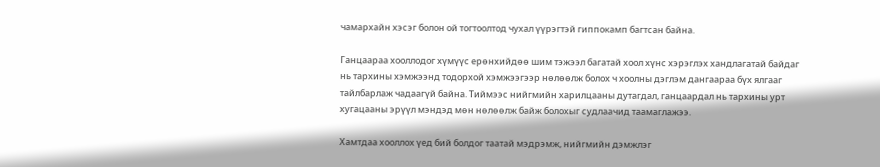чамархайн хэсэг болон ой тогтоолтод чухал үүрэгтэй гиппокамп багтсан байна.

Ганцаараа хооллодог хүмүүс ерөнхийдөө шим тэжээл багатай хоол хүнс хэрэглэх хандлагатай байдаг нь тархины хэмжээнд тодорхой хэмжээгээр нөлөөлж болох ч хоолны дэглэм дангаараа бүх ялгааг тайлбарлаж чадаагүй байна. Тиймээс нийгмийн харилцааны дутагдал, ганцаардал нь тархины урт хугацааны эрүүл мэндэд мөн нөлөөлж байж болохыг судлаачид таамаглажээ.

Хамтдаа хооллох үед бий болдог таатай мэдрэмж, нийгмийн дэмжлэг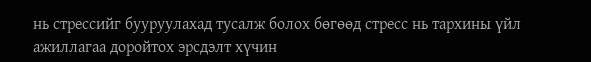нь стрессийг бууруулахад тусалж болох бөгөөд стресс нь тархины үйл ажиллагаа доройтох эрсдэлт хүчин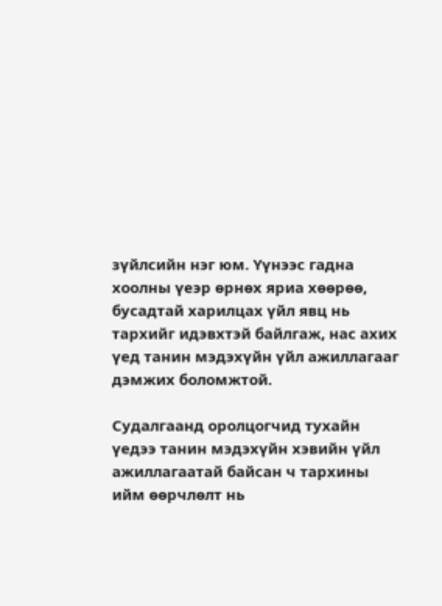зүйлсийн нэг юм. Үүнээс гадна хоолны үеэр өрнөх яриа хөөрөө, бусадтай харилцах үйл явц нь тархийг идэвхтэй байлгаж, нас ахих үед танин мэдэхүйн үйл ажиллагааг дэмжих боломжтой.

Судалгаанд оролцогчид тухайн үедээ танин мэдэхүйн хэвийн үйл ажиллагаатай байсан ч тархины ийм өөрчлөлт нь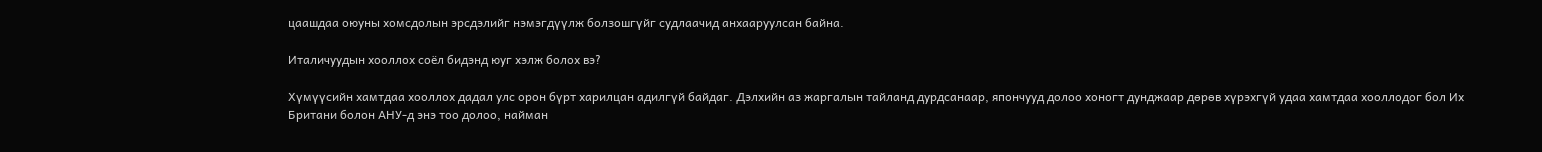цаашдаа оюуны хомсдолын эрсдэлийг нэмэгдүүлж болзошгүйг судлаачид анхааруулсан байна.

Италичуудын хооллох соёл бидэнд юуг хэлж болох вэ?

Хүмүүсийн хамтдаа хооллох дадал улс орон бүрт харилцан адилгүй байдаг. Дэлхийн аз жаргалын тайланд дурдсанаар, япончууд долоо хоногт дунджаар дөрөв хүрэхгүй удаа хамтдаа хооллодог бол Их Британи болон АНУ-д энэ тоо долоо, найман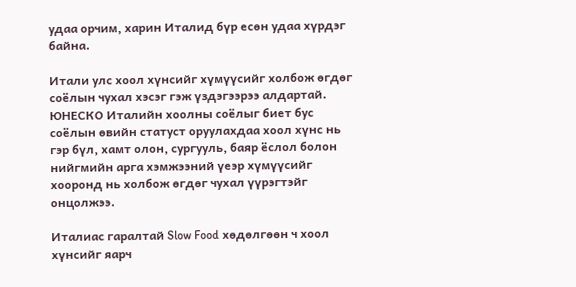удаа орчим, харин Италид бүр есөн удаа хүрдэг байна.

Итали улс хоол хүнсийг хүмүүсийг холбож өгдөг соёлын чухал хэсэг гэж үздэгээрээ алдартай. ЮНЕСКО Италийн хоолны соёлыг биет бус соёлын өвийн статуст оруулахдаа хоол хүнс нь гэр бүл, хамт олон, сургууль, баяр ёслол болон нийгмийн арга хэмжээний үеэр хүмүүсийг хооронд нь холбож өгдөг чухал үүрэгтэйг онцолжээ.

Италиас гаралтай Slow Food хөдөлгөөн ч хоол хүнсийг яарч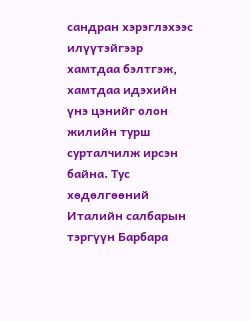сандран хэрэглэхээс илүүтэйгээр хамтдаа бэлтгэж, хамтдаа идэхийн үнэ цэнийг олон жилийн турш сурталчилж ирсэн байна. Тус хөдөлгөөний Италийн салбарын тэргүүн Барбара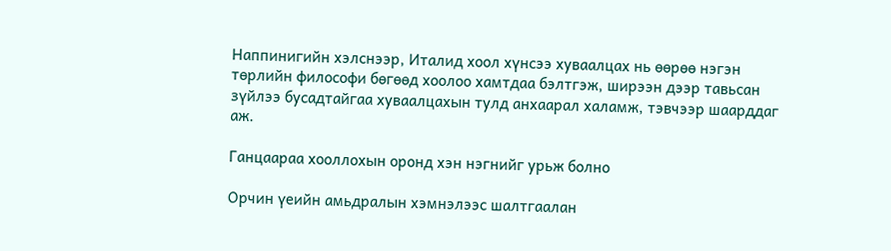Наппинигийн хэлснээр, Италид хоол хүнсээ хуваалцах нь өөрөө нэгэн төрлийн философи бөгөөд хоолоо хамтдаа бэлтгэж, ширээн дээр тавьсан зүйлээ бусадтайгаа хуваалцахын тулд анхаарал халамж, тэвчээр шаарддаг аж.

Ганцаараа хооллохын оронд хэн нэгнийг урьж болно

Орчин үеийн амьдралын хэмнэлээс шалтгаалан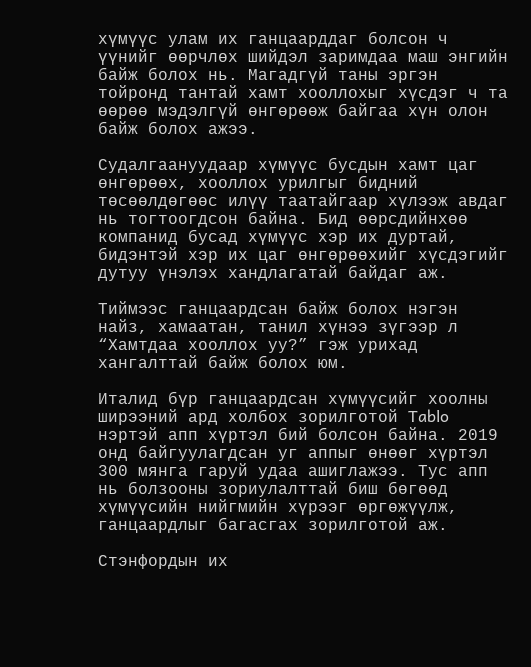хүмүүс улам их ганцаарддаг болсон ч үүнийг өөрчлөх шийдэл заримдаа маш энгийн байж болох нь. Магадгүй таны эргэн тойронд тантай хамт хооллохыг хүсдэг ч та өөрөө мэдэлгүй өнгөрөөж байгаа хүн олон байж болох ажээ.

Судалгаануудаар хүмүүс бусдын хамт цаг өнгөрөөх, хооллох урилгыг бидний төсөөлдөгөөс илүү таатайгаар хүлээж авдаг нь тогтоогдсон байна. Бид өөрсдийнхөө компанид бусад хүмүүс хэр их дуртай, бидэнтэй хэр их цаг өнгөрөөхийг хүсдэгийг дутуу үнэлэх хандлагатай байдаг аж.

Тиймээс ганцаардсан байж болох нэгэн найз, хамаатан, танил хүнээ зүгээр л “Хамтдаа хооллох уу?” гэж урихад хангалттай байж болох юм.

Италид бүр ганцаардсан хүмүүсийг хоолны ширээний ард холбох зорилготой Tablo нэртэй апп хүртэл бий болсон байна. 2019 онд байгуулагдсан уг аппыг өнөөг хүртэл 300 мянга гаруй удаа ашиглажээ. Тус апп нь болзооны зориулалттай биш бөгөөд хүмүүсийн нийгмийн хүрээг өргөжүүлж, ганцаардлыг багасгах зорилготой аж.

Стэнфордын их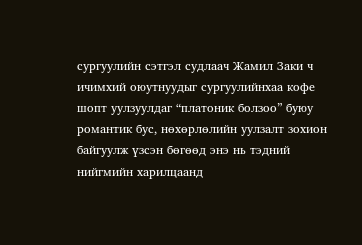сургуулийн сэтгэл судлаач Жамил Заки ч ичимхий оюутнуудыг сургуулийнхаа кофе шопт уулзуулдаг “платоник болзоо” буюу романтик бус, нөхөрлөлийн уулзалт зохион байгуулж үзсэн бөгөөд энэ нь тэдний нийгмийн харилцаанд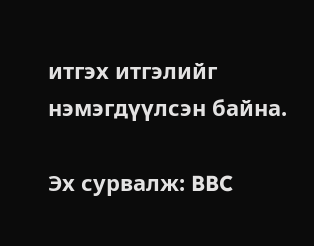итгэх итгэлийг нэмэгдүүлсэн байна.

Эх сурвалж: BBC